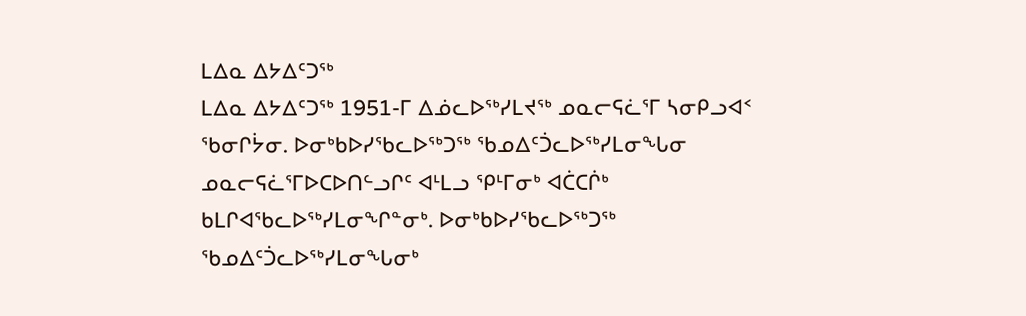ᒪᐃᓇ ᐃᔭᐃᑦᑐᖅ
ᒪᐃᓇ ᐃᔭᐃᑦᑐᖅ 1951-ᒥ ᐃᓅᓚᐅᖅᓯᒪᔪᖅ ᓄᓇᓕᕋᓛᕐᒥ ᓴᓂᑭᓗᐊᑉ ᖃᓂᒋᔮᓂ. ᐅᓂᒃᑲᐅᓯᖃᓚᐅᖅᑐᖅ ᖃᓄᐃᑦᑑᓚᐅᖅᓯᒪᓂᖓᓂ ᓄᓇᓕᕋᓛᕐᒥᐅᑕᐅᑎᓪᓗᒋᑦ ᐊᒻᒪᓗ ᕿᒻᒥᓂᒃ ᐊᑖᑕᒌᒃ ᑲᒪᒋᐊᖃᓚᐅᖅᓯᒪᓂᖏᓐᓂᒃ. ᐅᓂᒃᑲᐅᓯᖃᓚᐅᖅᑐᖅ ᖃᓄᐃᑦᑑᓚᐅᖅᓯᒪᓂᖓᓂᒃ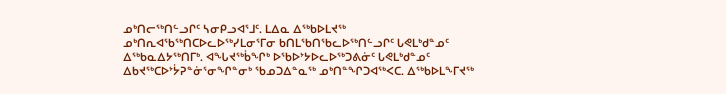ᓄᒃᑎᓕᖅᑎᓪᓗᒋᑦ ᓴᓂᑭᓗᐊᕐᒧᑦ. ᒪᐃᓇ ᐃᖅᑲᐅᒪᔪᖅ ᓄᒃᑎᕆᐊᖃᖅᑎᑕᐅᓚᐅᖅᓯᒪᓂᕐᒥᓂ ᑲᑎᒪᖃᑎᖃᓚᐅᖅᑎᓪᓗᒋᑦ ᒐᕙᒪᒃᑯᓐᓄᑦ ᐃᖅᑲᓇᐃᔭᖅᑎᒥᒃ. ᐊᖓᔪᖅᑳᖏᒃ ᐅᖃᐅᔾᔭᐅᓚᐅᖅᑐᕕᓃᑦ ᒐᕙᒪᒃᑯᓐᓄᑦ ᐃᑲᔪᖅᑕᐅᔾᔮᕈᓐᓃᕐᓂᖏᓐᓂᒃ ᖃᓄᑐᐃᓐᓇᖅ ᓄᒃᑎᓐᖏᑐᐊᖅᐸᑕ. ᐃᖅᑲᐅᒪᖕᒥᔪᖅ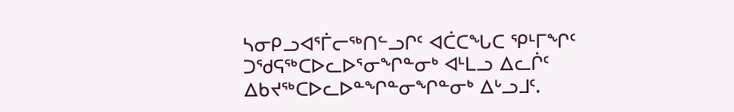ᓴᓂᑭᓗᐊᕐᒦᓕᖅᑎᓪᓗᒋᑦ ᐊᑖᑕᖓᑕ ᕿᒻᒥᖏᑦ ᑐᖁᕋᖅᑕᐅᓚᐅᕐᓂᖏᓐᓂᒃ ᐊᒻᒪᓗ ᐃᓚᒌᑦ ᐃᑲᔪᖅᑕᐅᓚᐅᓐᖏᓐᓂᖏᓐᓂᒃ ᐃᒡᓗᒧᑦ.